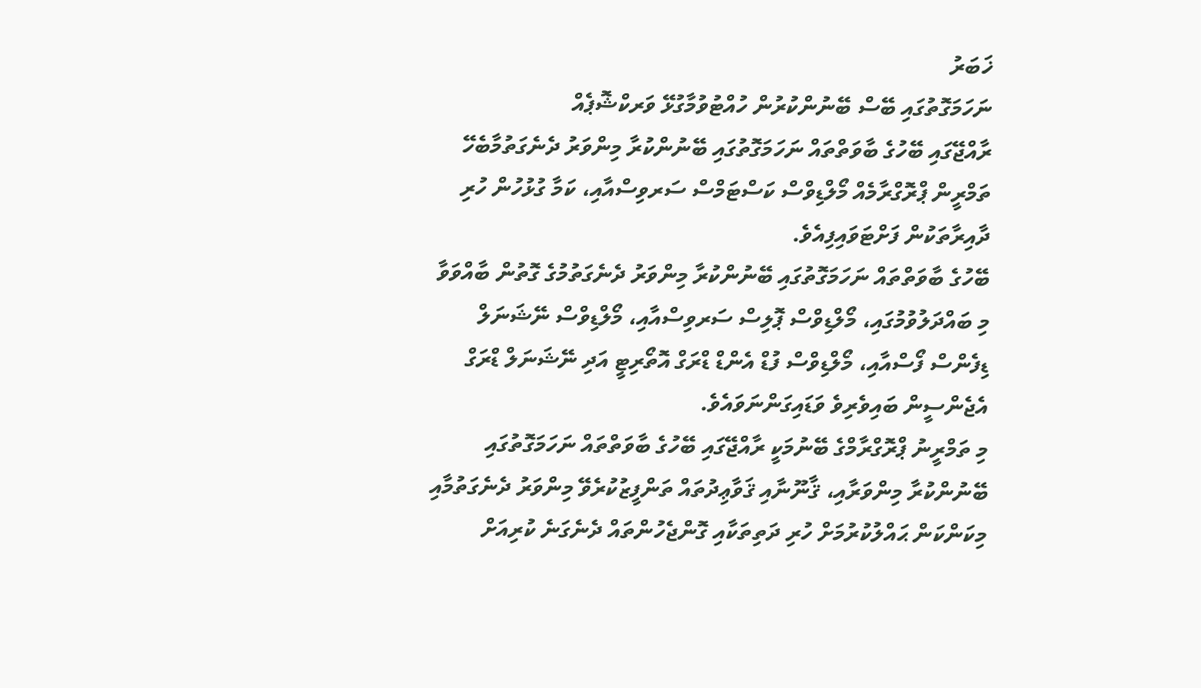ޚަބަރު
ނަހަމަގޮތުގައި ބޭސް ބޭނުންކުރުން ހުއްޓުވުމާގުޅޭ ވަރކްޝޮޕެއް
ރާއްޖޭގައި ބޭހުގެ ބާވަތްތައް ނަހަމަގޮތުގައި ބޭނުންކުރާ މިންވަރު ދެނެގަތުމާބެހޭ ތަމްރީން ޕްރޮގްރާމެއް މޯލްޑިވްސް ކަސްޓަމްސް ސަރވިސްއާއި، ކަމާ ގުޅުހުން ހުރި ދާއިރާތަކުން ފަށްޓަވައިފިއެވެ.
ބޭހުގެ ބާވަތްތައް ނަހަމަގޮތުގައި ބޭނުންކުރާ މިންވަރު ދެނެގަތުމުގެ ގޮތުން ބާއްވަވާ މި ބައްދަލުވުމުގައި، މޯލްޑިވްސް ޕޮލިސް ސަރވިސްއާއި، މޯލްޑިވްސް ނޭޝަނަލް ޑިފެންސް ފޯސްއާއި، މޯލްޑިވްސް ފުޑް އެންޑް ޑްރަގް އޮތޯރިޓީ އަދި ނޭޝަނަލް ޑްރަގް އެޖެންސީން ބައިވެރިވެ ވަޑައިގަންނަވައެވެ.
މި ތަމްރީނު ޕްރޮގްރާމްގެ ބޭނުމަކީ ރާއްޖޭގައި ބޭހުގެ ބާވަތްތައް ނަހަމަގޮތުގައި ބޭނުންކުރާ މިންވަރާއި، ޤާނޫނާއި ޤަވާޢިދުތައް ތަންފީޒުކުރެވޭ މިންވަރު ދެނެގަތުމާއި މިކަންކަން ޙައްލުކުރުމަށް ހުރި ދަތިތަކާއި ގޮންޖެހުންތައް ދެނެގަނެ ކުރިއަށް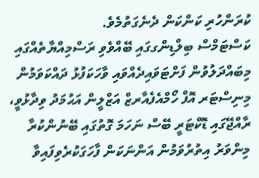ކުރަންހުރި ކަންކަން ދެނެގަތުމެވެ.
ކަސްޓަމްސް ބިލްޑިންގގައި ބޭއްވެވި ރަސްމިއްޔާތެއްގައި މިބައްދަލުވުން ފަށްޓަވައިދެއްވައި ވާހަކަފުޅު ދައްކަވަމުން މިނިސްޓަރ އޮފް ހޯމްއެފެއާރޒް އަޒްލީން އަޙުމަދު ވިދާޅުވީ، ރާއްޖޭގައި ޑޮކްޓަރީ ބޭސް ނަހަމަ ގޮތުގައި ބޭނުންކުރާ މިންވަރު އިތުރުވަމުން އަންނަކަން ފާހަގަކުރެވިފައިވާ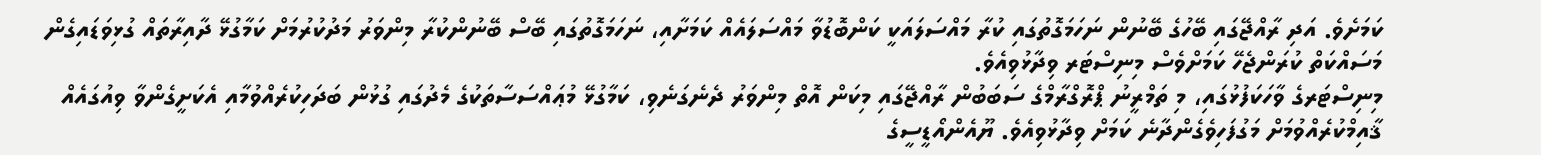ކަމަށެވެ. އަދި ރާއްޖޭގައި ބޭހުގެ ބޭނުން ނަހަމަގޮތުގައި ކުރާ މައްސަލައަކީ ކަންބޮޑުވާ މައްސަލައެއް ކަމަށާއި، ނަހަމަގޮތުގައި ބޭސް ބޭނުންކުރާ މިންވަރު މަދުކުރުމަށް ކަމާގުޅޭ ދާއިރާތައް ގުޅިވަޑައިގެން މަސައްކަތް ކުރަންޖެހޭ ކަމަށްވެސް މިނިސްޓަރ ވިދާޅުވިއެވެ.
މިނިސްޓަރގެ ވާހަކަފުޅުގައި، މި ތަމްރީނު ޕްރޮގްރާމްގެ ސަބަބުން ރާއްޖޭގައި މިކަން އޮތް މިންވަރު ދެނެގަނެވި، ކަމާގުޅޭ މުޢައްސަސާތަކުގެ މެދުގައި ގުޅުން ބަދަހިކުރެއްވުމާއި އެކަށީގެންވާ ވިއުގައެއް ޤާއިމްކުރެއްވުމަށް މަގުފަހިވެގެންދާނެ ކަމަށް ވިދާޅުވިއެވެ. ޔޫއެންއޯޑީސީގެ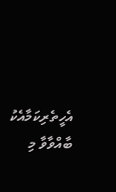އެހީތެރިކަމާއެކު ބާއްވާވާ މި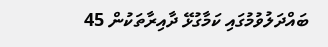ބައްދަލުވުމުގައި ކަމާގުޅޭ ދާއިރާތަކުން 45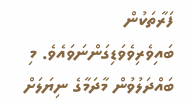ފަރާތަކުން ބައިވެރިވެވަޑިގަންނަވައެވެ. މި ބައްދަލުވުން މާދަމާގެ ނިޔަލަށް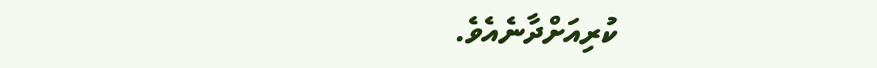ކުރިއަށްދާނެއެވެ.